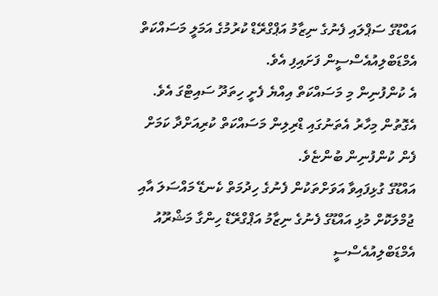އައްޑޫގެ ސަޕްލައި ފެނުގެ ނިޒާމު އަޕްގްރޭޑް ކުރުމުގެ އަމަލީ މަސައްކަތް އެމްޑަބްލިއުއެސްސީން ފަށައިފި އެވެ.
އެ ކުންފުނިން މި މަސައްކަތް އިއްޔެ ފެށީ ހިތަދޫ ސައިޓްގަ އެވެ. އެގޮތުން މިހާރު އެތަނުގައި ޑްރިލިން މަސައްކަތް ކުރިއަށްދާ ކަމަށް ފެން ކުންފުނިން ބުންޏެވެ.
އައްޑޫގެ ގުޅިފައިވާ އަވަށްތަކުން ފެނުގެ ހިދުމަތް ކެނޑޭ މައްސަލަ އާއި ޖުމްލަކޮށް މުޅި އައްޑޫގެ ފެނުގެ ނިޒާމު އަޕްގްރޭޑް ހިންގާ މަޝްރޫއު އެމްޑަބްލިއުއެސްސީ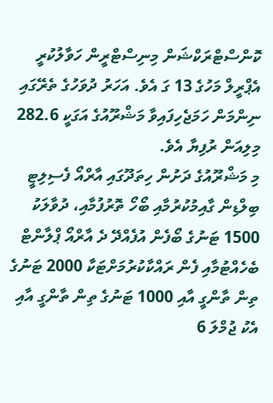ކޮންސްޓްރަކްޝަން މިނިސްޓްރީން ހަވާލުކުރީ އެޕްރީލް މަހުގެ 13 ގަ އެވެ. އަހަރު ދުވަހުގެ ތެރޭގައި ނިންމަން ހަމަޖެހިފައިވާ މަޝްރޫއުގެ އަގަކީ 282.6 މިލިއަން ރުފިޔާ އެވެ.
މި މަޝްރޫއުގެ ދަށުން ހިތަދޫގައި އާރްއޯ ފެސިލިޓީ ބިލްޑިން ގާއިމުކުރުމާއި ބޯހޯ ތޮރުފުމާއި، ދުވާލަކު 1500 ޓަނުގެ ބޯފެން އުފެއްދޭ ދެ އާރްއޯ ޕްލާންޓް ބެހެއްޓުމާއި ފެން ރައްކާކުރުމަށްޓަކާ 2000 ޓަނުގެ ތިން ތާންގީ އާއި 1000 ޓަނުގެ ތިން ތާންގީ އާއި އެކު ޖުމްލަ 6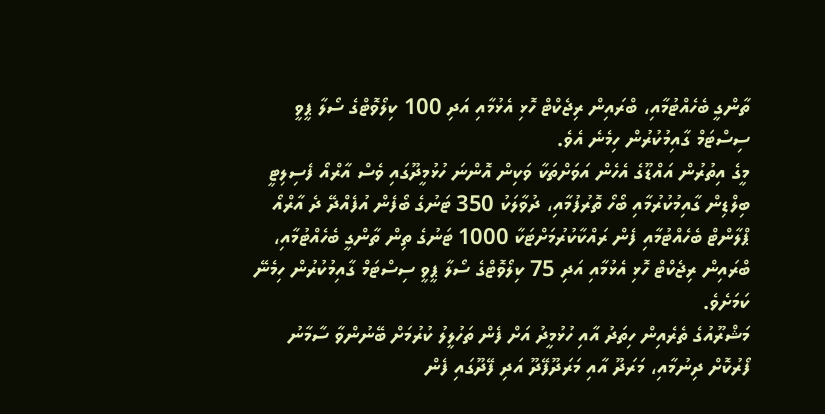ތާންގީ ބެހެއްޓުމާއި، ބްރައިން ރިޖެކްޓް ހޮޅި އެޅުމާއި އަދި 100 ކިލޯވޮޓްގެ ސޯލާ ޕީވީ ސިސްޓަމް ގާއިމުކުރުން ހިމެނެ އެވެ.
މީގެ އިތުރުން އައްޑޫގެ އެހެން އަވަށްތަކާ ވަކިން އޮންނަ ހުޅުމީދޫގައި ވެސް އާރްއޯ ފެސިލިޓީ ބިލްޑިން ގާއިމުކުރުމާއި ބޯހޯ ތޮރުފުމާއި، ދުވާލަކު 350 ޓަނުގެ ބޯފެން އުފެއްދޭ ދެ އާރްއޯ ޕްލާންޓް ބެހެއްޓުމާއި ފެން ރައްކާކުރުމަށްޓަކާ 1000 ޓަނުގެ ތިން ތާންގީ ބެހެއްޓުމާއި، ބްރައިން ރިޖެކްޓް ހޮޅި އެޅުމާއި އަދި 75 ކިލޯވޮޓްގެ ސޯލާ ޕީވީ ސިސްޓަމް ގާއިމުކުރުން ހިމެނޭ ކަމަށެވެ.
މަޝްރޫއުގެ ތެރެއިން ހިތަދު އާއި ހުޅުމީދު އަށް ފެން ތަހުލީލު ކުރުމަށް ބޭނުންވާ ސާމާނު ފޯރުކޮށް ދިނުމާއި، މަރަދޫ އާއި މަރަދޫފޭދޫ އަދި ފޭދޫގައި ފެން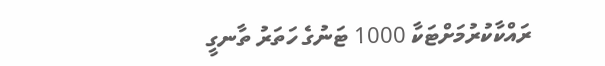ރައްކާކުރުމަށްޓަކާ 1000 ޓަނުގެ ހަތަރު ތާނގީ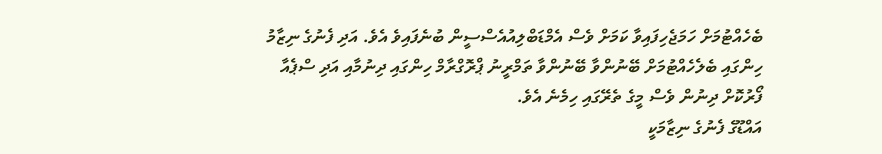ބެހެއްޓުމަށް ހަމަޖެހިފައިވާ ކަމަށް ވެސް އެމްޑަބްލިއުއެސްސީން ބުނެފައިވެ އެވެ. އަދި ފެނުގެ ނިޒާމު ހިންގައި ބެލެހެއްޓުމަށް ބޭނުންވާ ބޭނުންވާ ތަމްރީނު ޕްރޮގްރާމް ހިންގައި ދިނުމާއި އަދި ސްޕެއާ ފޯރުކޮށް ދިނުން ވެސް މީގެ ތެރޭގައި ހިމެނެ އެވެ.
އައްޑޫގެ ފެނުގެ ނިޒާމަކީ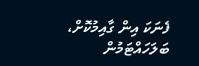ފެނަކަ އިން ގާއިމުކޮށް، ބަލަހައްޓަމުން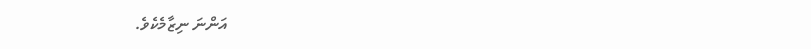އަންނަ ނިޒާމެކެވެ.